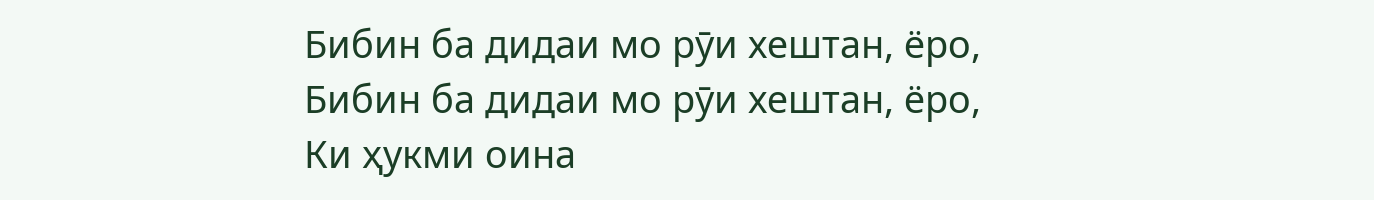Бибин ба дидаи мо рӯи хештан, ёро,
Бибин ба дидаи мо рӯи хештан, ёро,
Ки ҳукми оина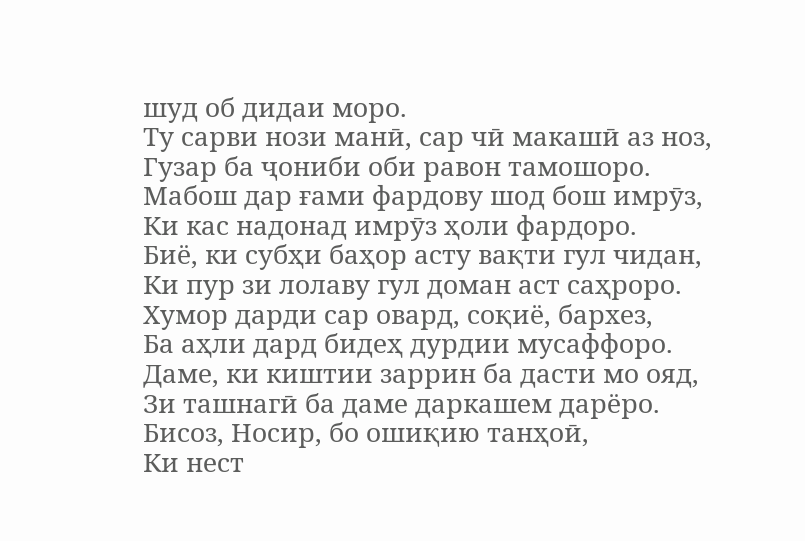шуд об дидаи моро.
Ту сарви нози манӣ, сар чӣ макашӣ аз ноз,
Гузар ба ҷониби оби равон тамошоро.
Мабош дар ғами фардову шод бош имрӯз,
Ки кас надонад имрӯз ҳоли фардоро.
Биё, ки субҳи баҳор асту вақти гул чидан,
Ки пур зи лолаву гул доман аст саҳроро.
Хумор дарди сар овард, соқиё, бархез,
Ба аҳли дард бидеҳ дурдии мусаффоро.
Даме, ки киштии заррин ба дасти мо ояд,
Зи ташнагӣ ба даме даркашем дарёро.
Бисоз, Носир, бо ошиқию танҳоӣ,
Ки нест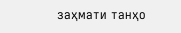заҳмати танҳо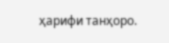ҳарифи танҳоро.